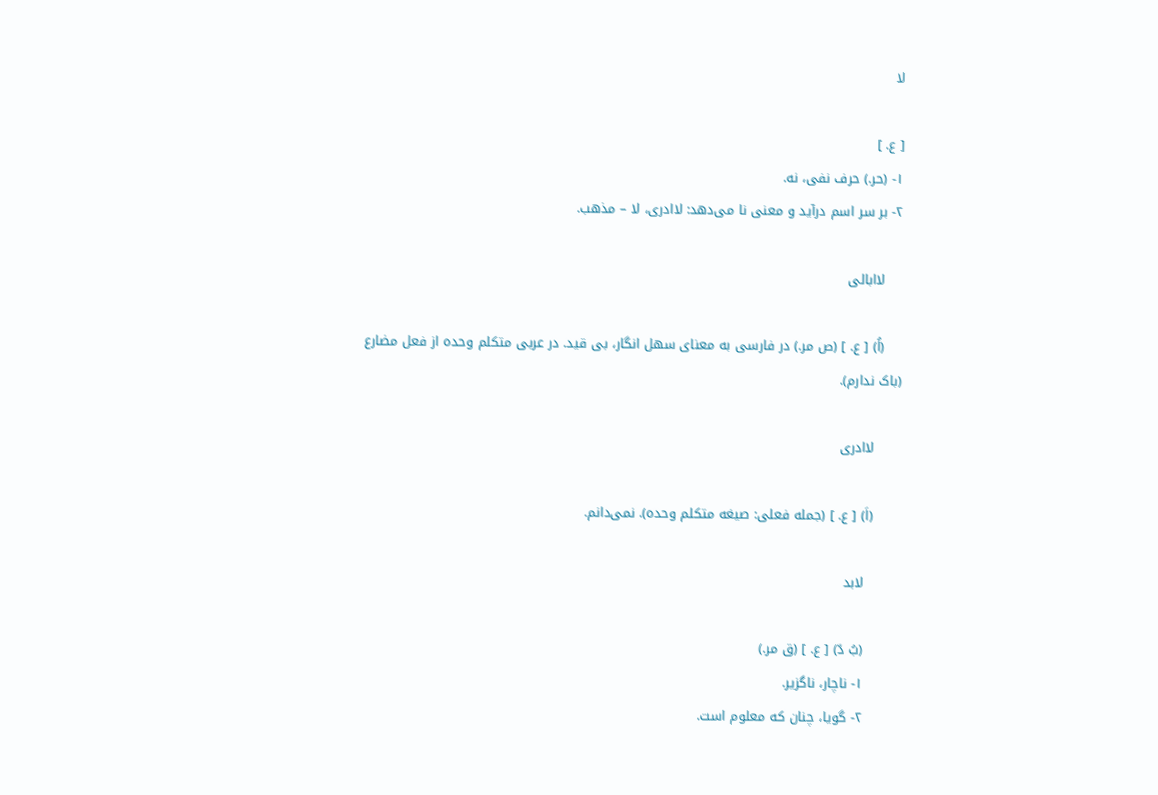لا

[ ع. ]
۱- (حر.) حرف نفی، نه.
۲- بر سر اسم درآید و معنی نا می‌دهد: لاادری، لا – مذهب.

    لاابالی

    (اُ) [ ع. ] (ص مر.) در فارسی به معنای سهل انگار، بی قید. در عربی متکلم وحده از فعل مضارع (باک ندارم).

      لاادری

      (اَ) [ ع. ] (جمله فعلی: صیغه متکلم وحده). نمی‌دانم.

        لابد

        (بُ دّ) [ ع. ] (ق مر.)
        ۱- ناچار، ناگزیر.
        ۲- گویا، چنان که معلوم است.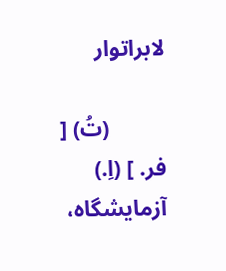لابراتوار

          (تُ) [ فر. ] (اِ.) آزمایشگاه،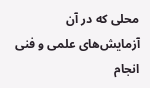محلی که در آن آزمایش‌های علمی و فنی انجام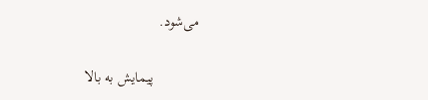می‌شود.

            پیمایش به بالا